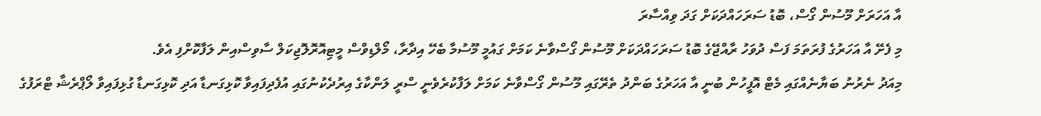އާ އަހަރަށް މޫސުން ގޯސް، ބޮޑު ސަރަހައްދަކަށް ގަދަ ވިއްސާރަ
މި ފެށޭ އާ އަހަރުގެ ފުރަތަމަ ފަސް ދުވަހު ރާއްޖޭގެ ބޮޑު ސަރަހައްދަކަށް މޫސުން ގޯސްވާނެ ކަމަށް ގައުމީ މޫސުމާ ބެހޭ އިދާރާ، މޯލްޑިވްސް މީޓިއޮރޮލޮޖިކަލް ސާވިސްއިން ލަފާކޮށްފި އެވެ.
މިއަދު ނެރުނު ބަޔާނެއްގައި މެޓް އޮފީހުން ބުނީ އާ އަހަރުގެ ބަންދު ތެރޭގައި މޫސުން ގޯސްވާނެ ކަމަށް ލަފާކުރެވެނީ ސްރީ ލަންކާގެ އިރުދެކުނުގައި އުފެދިފައިވާ ކޮޅިގަނޑާ އަދި ކޮޅިގަނޑާ ގުޅިފައިވާ ލޯޕްރެޝާ ޓްރަފުގެ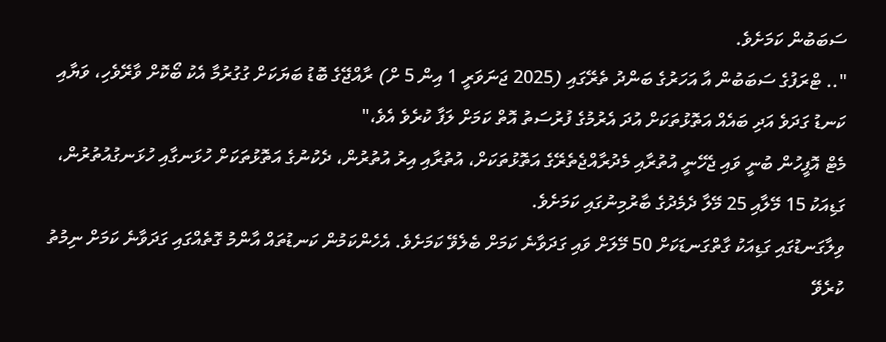ސަބަބުން ކަމަށެވެ.
".. ޓްރަފުގެ ސަބަބުން އާ އަހަރުގެ ބަންދު ތެރޭގައި (2025 ޖަނަވަރީ 1 އިން 5 ށް) ރާއްޖޭގެ ބޮޑު ބަޔަކަށް ގުގުރުމާ އެކު ބޯކޮށް ވާރޭވެހި، ވަޔާއި ކަނޑު ގަދަވެ އަދި ބައެއް އަތޮޅުތަކަށް އުދަ އެރުމުގެ ފުރުސަތު އޮތް ކަމަށް ލަފާ ކުރެވެ އެވެ،"
މެޓް އޮފީހުން ބުނީ ވައި ޖެހޭނީ އުތުރާއި މެދުރާއްޖެތެރޭގެ އަތޮޅުތަކަށް، އުތުރާއި އިރު އުތުރުން، ދެކުނުގެ އަތޮޅުތަކަށް ހުޅަނގާއި ހުޅަނގުއުތުރުން، ގަޑިއަކު 15 މޭލާއި 25 މޭލާ ދެމެދުގެ ބާރުމިނުގައި ކަމަށެވެ.
ވިލާގަނޑުގައި ގަޑިއަކު ގާތްގަނޑަކަށް 50 މޭލަށް ވައި ގަދަވާނެ ކަމަށް ބެލެވޭ ކަމަށެވެ. އެހެންކަމުން ކަނޑުތައް އާންމު ގޮތެއްގައި ގަދަވާނެ ކަމަށް ނިމުތު ކުރެވޭ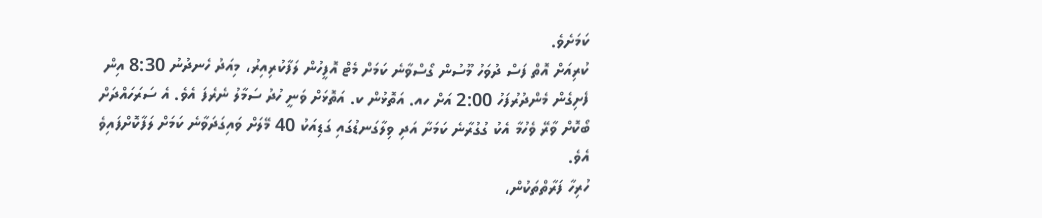ކަމަށެވެ.
ކުރިއަށް އޮތް ފަސް ދުވަހު މޫސުން ގޯސްވާނެ ކަމަށް މެޓް އޮފީހުން ލަފާކުރިއިރު، މިއަދު ހެނދުނު 8:30 އިން ފެށިގެން މެންދުރުފަހު 2:00 އަށް ހއ. އަތޮޅުން ކ. އަތޮޅަށް ވަނީ ހުދު ސަމާލު ނެރެފަ އެވެ. އެ ސަރަހައްދަށް ބޯކޮށް ވާރޭ ވެހުމާ އެކު ގުގުރާނެ ކަމަށާ އަދި ވިލާގަނޑުގައި ގަޑިއަކު 40 މޭލަށް ވައިގަދަވާނެ ކަމަށް ލަފާކޮށްފައިވެ އެވެ.
ހުރިހާ ފަރާތްތަކުން،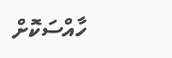ހާއްސަކޮށް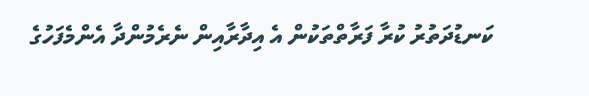ކަނޑުދަތުރު ކުރާ ފަރާތްތަކުން އެ އިދާރާއިން ނެރެމުންދާ އެންމެފަހުގެ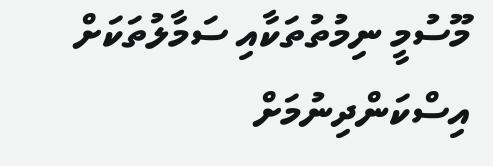މޫސުމީ ނިމުތުތަކާއި ސަމާލުތަކަށް އިސްކަންދިނުމަށް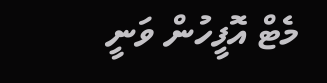މެޓް އޮފީހުން ވަނީ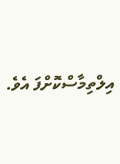އިލްތިމާސްކޮށްފަ އެވެ.